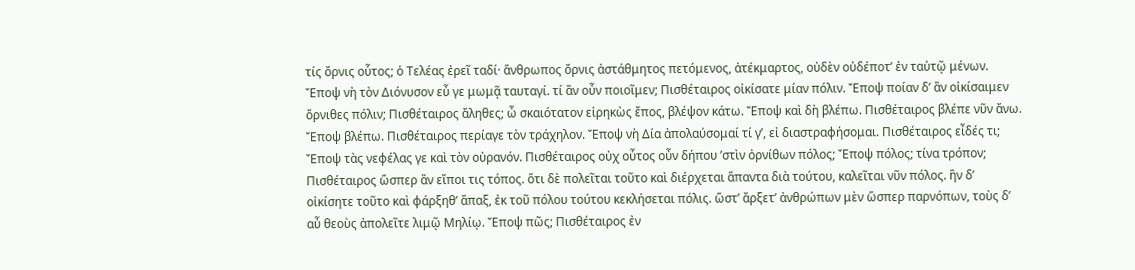τίς ὄρνις οὗτος; ὁ Τελέας ἐρεῖ ταδί· ἅνθρωπος ὄρνις ἀστάθμητος πετόμενος, ἀτέκμαρτος, οὐδὲν οὐδέποτʼ ἐν ταὐτῷ μένων. Ἔποψ νὴ τὸν Διόνυσον εὖ γε μωμᾷ ταυταγί. τί ἂν οὖν ποιοῖμεν; Πισθέταιρος οἰκίσατε μίαν πόλιν. Ἔποψ ποίαν δʼ ἂν οἰκίσαιμεν ὄρνιθες πόλιν; Πισθέταιρος ἄληθες; ὦ σκαιότατον εἰρηκὼς ἔπος, βλέψον κάτω. Ἔποψ καὶ δὴ βλέπω. Πισθέταιρος βλέπε νῦν ἄνω. Ἔποψ βλέπω. Πισθέταιρος περίαγε τὸν τράχηλον. Ἔποψ νὴ Δία ἀπολαύσομαί τί γʼ, εἰ διαστραφήσομαι. Πισθέταιρος εἶδές τι; Ἔποψ τὰς νεφέλας γε καὶ τὸν οὐρανόν. Πισθέταιρος οὐχ οὗτος οὖν δήπου ʼστὶν ὀρνίθων πόλος; Ἔποψ πόλος; τίνα τρόπον; Πισθέταιρος ὥσπερ ἂν εἴποι τις τόπος. ὅτι δὲ πολεῖται τοῦτο καὶ διέρχεται ἅπαντα διὰ τούτου, καλεῖται νῦν πόλος. ἢν δʼ οἰκίσητε τοῦτο καὶ φάρξηθʼ ἅπαξ, ἐκ τοῦ πόλου τούτου κεκλήσεται πόλις. ὥστʼ ἄρξετʼ ἀνθρώπων μὲν ὥσπερ παρνόπων, τοὺς δʼ αὖ θεοὺς ἀπολεῖτε λιμῷ Μηλίῳ. Ἔποψ πῶς; Πισθέταιρος ἐν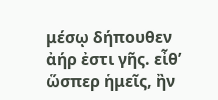μέσῳ δήπουθεν ἀήρ ἐστι γῆς. εἶθʼ ὥσπερ ἡμεῖς, ἢν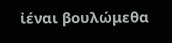ἰέναι βουλώμεθα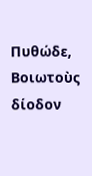Πυθώδε, Βοιωτοὺς δίοδον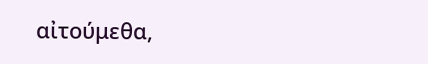αἰτούμεθα,